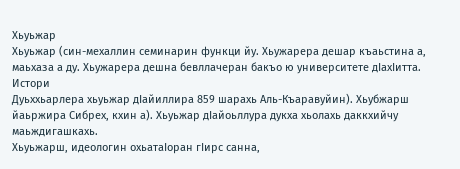Хьуьжар
Хьуьжар (син-мехаллин семинарин функци йу. Хьужарера дешар къаьстина а, маьхаза а ду. Хьужарера дешна бевллачеран бакъо ю университете дӀахӀитта.
Истори
Дуьххьарлера хьуьжар дӀайиллира 859 шарахь Аль-Къаравуйин). Хьубжарш йаьржира Сибрех, кхин а). Хьуьжар дӀайоьллура дукха хьолахь даккхийчу маьждигашкахь.
Хьуьжарш, идеологин охьатаӀоран гӀирс санна,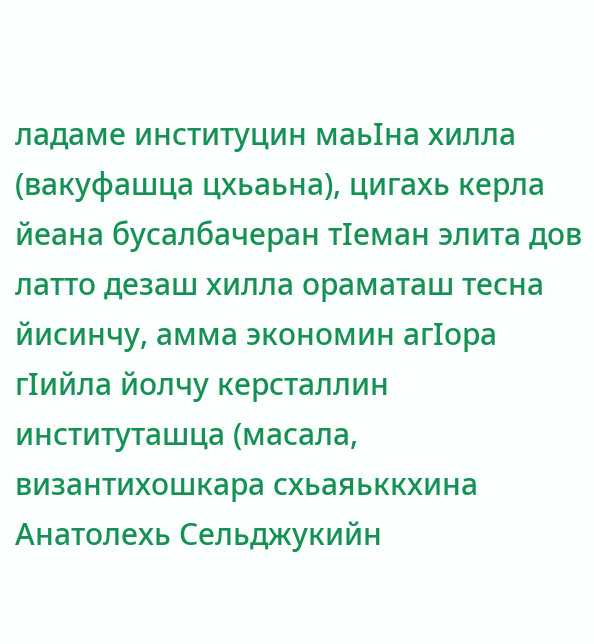ладаме институцин маьӀна хилла (вакуфашца цхьаьна), цигахь керла йеана бусалбачеран тӀеман элита дов латто дезаш хилла ораматаш тесна йисинчу, амма экономин агӀора гӀийла йолчу керсталлин институташца (масала, византихошкара схьаяьккхина Анатолехь Сельджукийн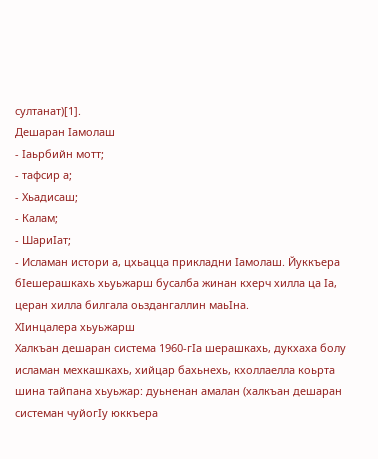султанат)[1].
Дешаран Ӏамолаш
- Ӏаьрбийн мотт;
- тафсир а;
- Хьадисаш;
- Калам;
- ШариӀат;
- Исламан истори а, цхьацца прикладни Ӏамолаш. Йуккъера бӀешерашкахь хьуьжарш бусалба жинан кхерч хилла ца Ӏа, церан хилла билгала оьздангаллин маьӀна.
ХӀинцалера хьуьжарш
Халкъан дешаран система 1960-гӀа шерашкахь, дукхаха болу исламан мехкашкахь, хийцар бахьнехь, кхоллаелла коьрта шина тайпана хьуьжар: дуьненан амалан (халкъан дешаран системан чуйогӀу юккъера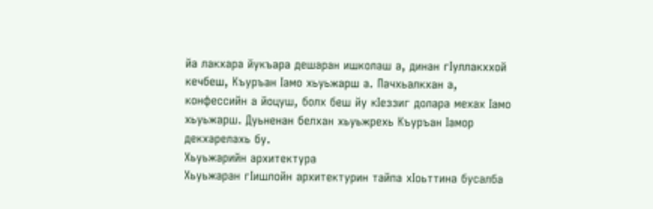йа лакхара йукъара дешаран ишколаш а, динан гӀуллакххой кечбеш, Къуръан Ӏамо хьуьжарш а. Пачхьалкхан а, конфессийн а йоцуш, болх беш йу кӀеззиг долара мехах Ӏамо хьуьжарш. Дуьненан белхан хьуьжрехь Къуръан Ӏамор декхарелахь бу.
Хьуьжарийн архитектура
Хьуьжаран гӀишлойн архитектурин тайпа хӀоьттина бусалба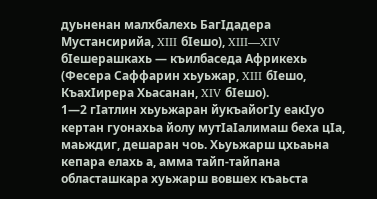дуьненан малхбалехь БагӀдадера Мустансирийа, XIII бӀешо), XIII—XIV бӀешерашкахь — къилбаседа Африкехь (Фесера Саффарин хьуьжар, XIII бӀешо, КъахӀирера Хьасанан, XIV бӀешо).
1—2 гӀатлин хьуьжаран йукъайогӀу еакӀуо кертан гуонахьа йолу мутӀаӀалимаш беха цӀа, маьждиг, дешаран чоь. Хьуьжарш цхьаьна кепара елахь а, амма тайп-тайпана областашкара хуьжарш вовшех къаьста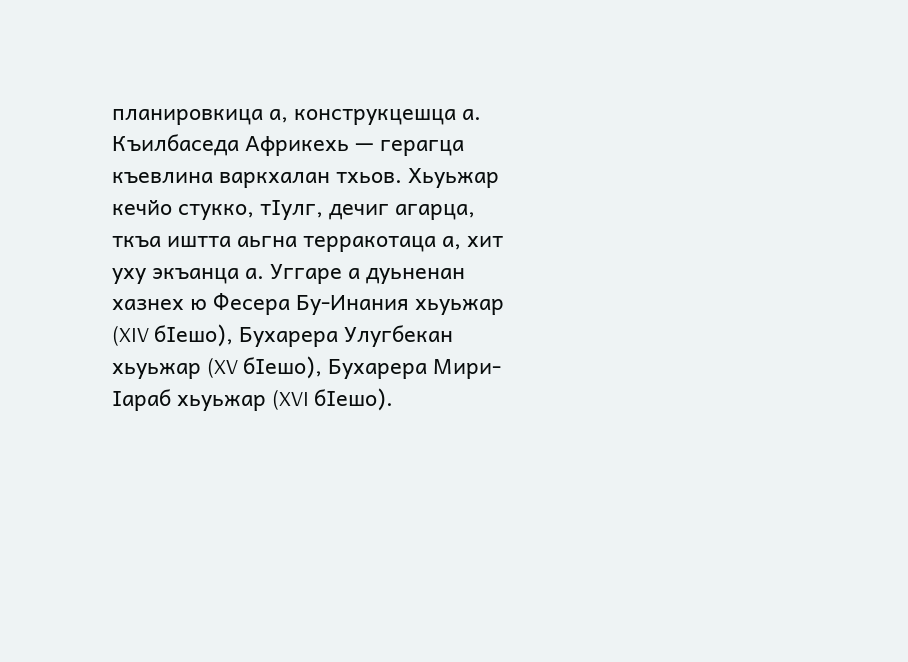планировкица а, конструкцешца а. Къилбаседа Африкехь — герагца къевлина варкхалан тхьов. Хьуьжар кечйо стукко, тӀулг, дечиг агарца, ткъа иштта аьгна терракотаца а, хит уху экъанца а. Уггаре а дуьненан хазнех ю Фесера Бу-Инания хьуьжар (XIV бӀешо), Бухарера Улугбекан хьуьжар (XV бӀешо), Бухарера Мири-Ӏараб хьуьжар (XVI бӀешо).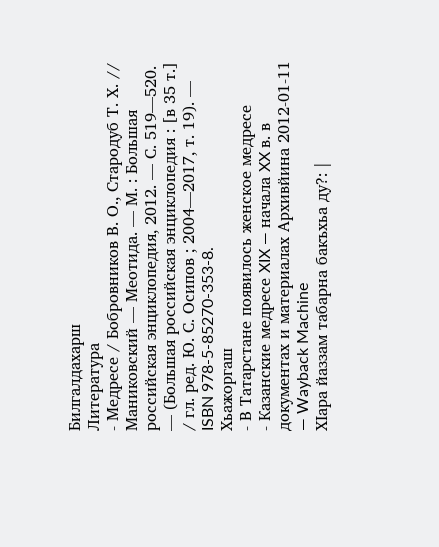Билгалдахарш
Литература
- Медресе / Бобровников В. О., Стародуб Т. Х. // Маниковский — Меотида. — М. : Большая российская энциклопедия, 2012. — С. 519—520. — (Большая российская энциклопедия : [в 35 т.] / гл. ред. Ю. С. Осипов ; 2004—2017, т. 19). — ISBN 978-5-85270-353-8.
Хьажоргаш
- В Татарстане появилось женское медресе
- Казанские медресе XIX — начала XX в. в документах и материалах Архивйина 2012-01-11 — Wayback Machine
ХӀара йаззам табарна бакъхьа ду?: |